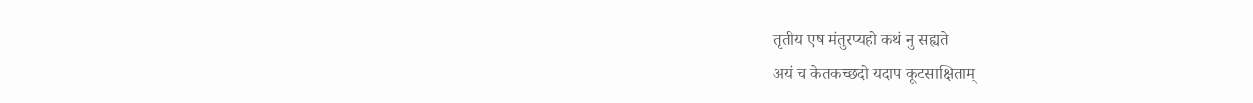तृतीय एष मंतुरप्यहो कथं नु सह्यते
अयं च केतकच्छदो यदाप कूटसाक्षिताम्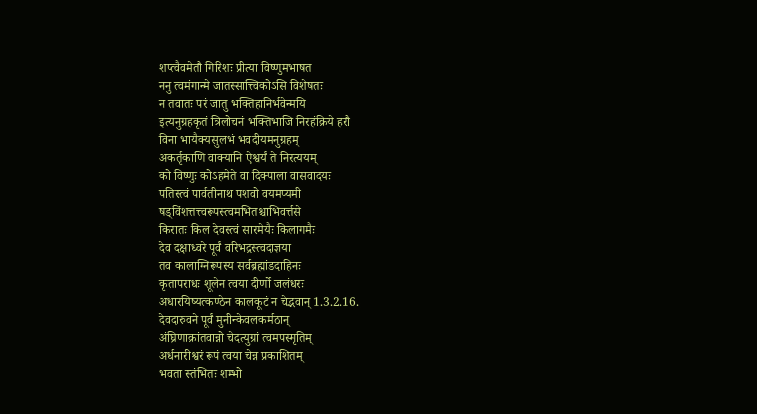शप्त्वैवमेतौ गिरिशः प्रीत्या विष्णुमभाषत
ननु त्वमंगान्मे जातस्सात्त्विकोऽसि विशेषतः
न तवातः परं जातु भक्तिहानिर्भवेन्मयि
इत्यनुग्रहकृतं त्रिलोचनं भक्तिभाजि निरहंक्रिये हरौ
विना भायैक्यसुलभं भवदीयमनुग्रहम्
अकर्तृकाणि वाक्यानि ऐश्वर्यं ते निरत्ययम्
को विष्णुः कोऽहमेते वा दिक्पाला वासवादयः
पतिस्त्वं पार्वतीनाथ पशवो वयमप्यमी
षड्विंशत्तत्त्वरूपस्त्वमभितश्चाभिवर्त्तसे
किरातः किल देवस्त्वं सारमेयैः किलागमैः
देव दक्षाध्वरे पूर्वं वरिभद्रस्त्वदाज्ञया
तव कालाग्निरूपस्य सर्वब्रह्मांडदाहिनः
कृतापराधः शूलेन त्वया दीर्णो जलंधरः
अधारयिष्यत्कण्ठेन कालकूटं न चेद्भवान् 1.3.2.16.
देवदारुवने पूर्वं मुनीन्केवलकर्मठान्
अंघ्रिणाक्रांतवान्नो चेदत्युग्रां त्वमपस्मृतिम्
अर्धनारीश्वरं रूपं त्वया चेन्न प्रकाशितम्
भवता स्तंभितः शम्भो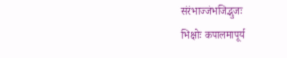संरंभाज्जंभजिद्भुजः
भिक्षोः कपालमापूर्य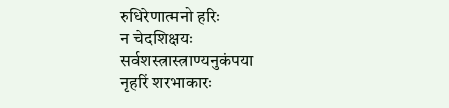रुधिरेणात्मनो हरिः
न चेदशिक्षयः सर्वशस्त्रास्त्राण्यनुकंपया
नृहरिं शरभाकारः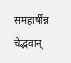समहार्षीन्न चेद्भवान्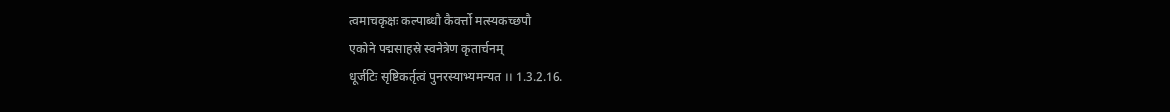त्वमाचकृक्षः कल्पाब्धौ कैवर्त्तो मत्स्यकच्छपौ
एकोने पद्मसाहस्रे स्वनेत्रेण कृतार्चनम्
धूर्जटिः सृष्टिकर्तृत्वं पुनरस्याभ्यमन्यत ।। 1.3.2.16.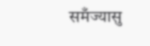समँज्यासु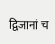द्विजानां च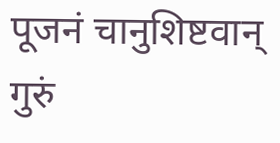पूजनं चानुशिष्टवान्
गुरुं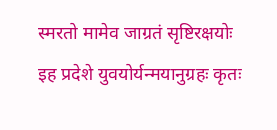स्मरतो मामेव जाग्रतं सृष्टिरक्षयोः
इह प्रदेशे युवयोर्यन्मयानुग्रहः कृतः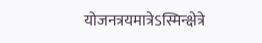योजनत्रयमात्रेऽस्मिन्क्षेत्रे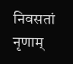निवसतां नृणाम्